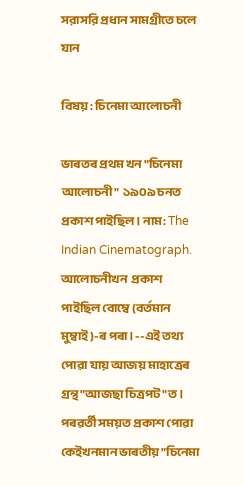সরাসরি প্রধান সামগ্রীতে চলে যান

বিষয়: চিনেমা আলোচনী

ভাৰতৰ প্ৰথম খন "চিনেমা আলোচনী"  ১৯০৯ চনত প্ৰকাশ পাইছিল। নাম: The Indian Cinematograph. আলোচনীখন  প্ৰকাশ পাইছিল বোম্বে (বৰ্তমান মুম্বাই)-ৰ পৰা। --এই তথ্য পোৱা যায় আজয় মাহাত্ৰেৰ গ্ৰন্থ "আজছা চিত্ৰপট"ত। পৰৱৰ্তী সময়ত প্ৰকাশ পোৱা কেইখনমান ভাৰতীয় "চিনেমা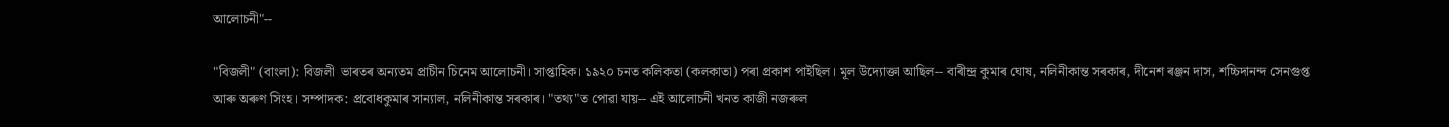আলোচনী"--

"বিজলী" (বাংলা): বিজলী  ভাৰতৰ অন্যতম প্রাচীন চিনেম আলোচনী। সাপ্তাহিক। ১৯২০ চনত কলিকতা (কলকাতা) পৰা প্ৰকাশ পাইছিল। মূল উদ্যোক্তা আছিল-- বাৰীন্দ্র কুমাৰ ঘোষ, নলিনীকান্ত সৰকাৰ, দীনেশ ৰঞ্জন দাস, শচ্চিদানন্দ সেনগুপ্ত আৰু অৰুণ সিংহ। সম্পাদক: প্রবোধকুমাৰ সান্যাল, নলিনীকান্ত সৰকাৰ। "তথ্য"ত পোৱা যায়-- এই আলোচনী খনত কাজী নজৰুল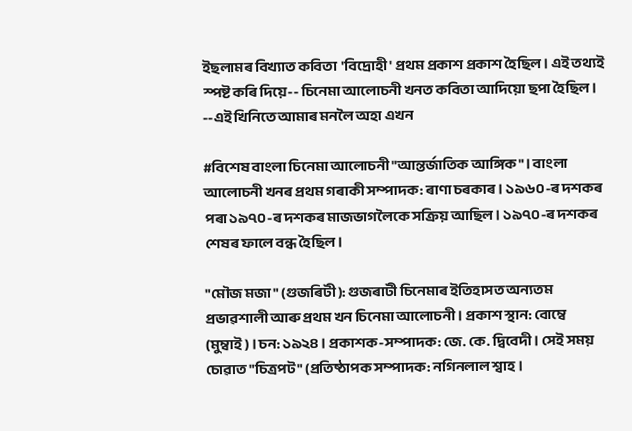ইছলামৰ বিখ্যাত কবিতা  'বিদ্রোহী' প্রথম প্রকাশ প্ৰকাশ হৈছিল। এই তথ্যই স্পষ্ট কৰি দিয়ে-- চিনেমা আলোচনী খনত কবিতা আদিয়ো ছপা হৈছিল। --এই খিনিতে আমাৰ মনলৈ অহা এখন

#বিশেষ বাংলা চিনেমা আলোচনী "আন্তৰ্জাতিক আঙ্গিক"। বাংলা আলোচনী খনৰ প্ৰথম গৰাকী সম্পাদক: ৰাণা চৰকাৰ। ১৯৬০-ৰ দশকৰ পৰা ১৯৭০-ৰ দশকৰ মাজভাগলৈকে সক্ৰিয় আছিল। ১৯৭০-ৰ দশকৰ শেষৰ ফালে বন্ধ হৈছিল।

"মৌজ মজা" (গুজৰিটী): গুজৰাটী চিনেমাৰ ইতিহাসত অন্যতম প্ৰভাৱশালী আৰু প্ৰথম খন চিনেমা আলোচনী। প্ৰকাশ স্থান: বোম্বে (মুম্বাই)। চন: ১৯২৪। প্ৰকাশক-সম্পাদক: জে. কে. দ্বিবেদী। সেই সময় চোৱাত "চিত্ৰপট" (প্ৰতিষ্ঠাপক সম্পাদক: নগিনলাল শ্বাহ।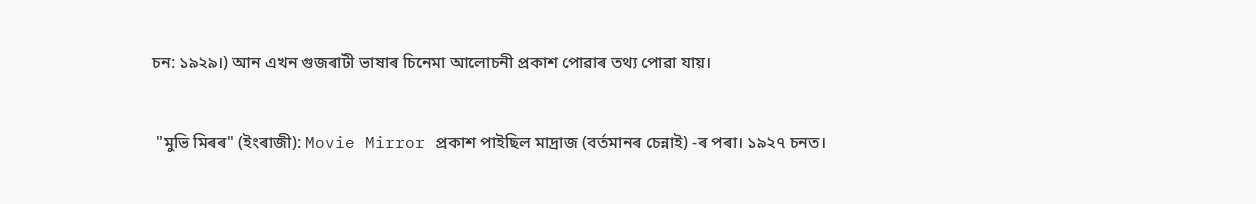চন: ১৯২৯।) আন এখন গুজৰাটী ভাষাৰ চিনেমা আলোচনী প্ৰকাশ পোৱাৰ তথ্য পোৱা যায়।


 "মুভি মিৰৰ" (ইংৰাজী): Movie Mirror প্ৰকাশ পাইছিল মাদ্ৰাজ (বৰ্তমানৰ চেন্নাই) -ৰ পৰা। ১৯২৭ চনত।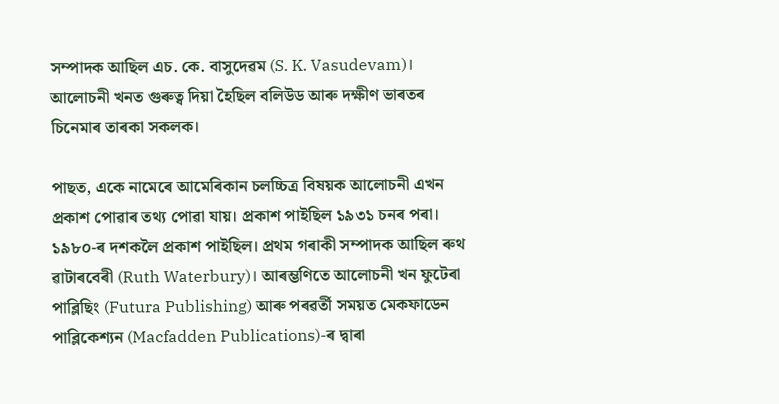সম্পাদক আছিল এচ. কে. বাসুদেৱম (S. K. Vasudevam)। আলোচনী খনত গুৰুত্ব দিয়া হৈছিল বলিউড আৰু দক্ষীণ ভাৰতৰ চিনেমাৰ তাৰকা সকলক।

পাছত, একে নামেৰে আমেৰিকান চলচ্চিত্ৰ বিষয়ক আলোচনী এখন প্ৰকাশ পোৱাৰ তথ্য পোৱা যায়। প্ৰকাশ পাইছিল ১৯৩১ চনৰ পৰা। ১৯৮০-ৰ দশকলৈ প্ৰকাশ পাইছিল। প্ৰথম গৰাকী সম্পাদক আছিল ৰুথ ৱাটাৰবেৰী (Ruth Waterbury)। আৰম্ভণিতে আলোচনী খন ফুটেৰা পাব্লিছিং (Futura Publishing) আৰু পৰৱৰ্তী সময়ত মেকফাডেন পাব্লিকেশ্যন (Macfadden Publications)-ৰ দ্বাৰা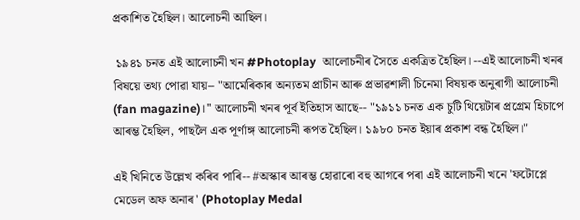প্ৰকাশিত হৈছিল। আলোচনী আছিল।

 ১৯৪১ চনত এই আলোচনী খন #Photoplay  আলোচনীৰ সৈতে একত্ৰিত হৈছিল। --এই আলোচনী খনৰ বিষয়ে তথ্য পোৱা যায়-- "আমেৰিকাৰ অন্যতম প্ৰাচীন আৰু প্ৰভাৱশালী চিনেমা বিষয়ক অনুৰাগী আলোচনী (fan magazine)।" আলোচনী খনৰ পূৰ্ব ইতিহাস আছে-- "১৯১১ চনত এক চুটি থিয়েটাৰ প্ৰগ্ৰেম হিচাপে আৰম্ভ হৈছিল, পাছলৈ এক পূৰ্ণাঙ্গ আলোচনী ৰূপত হৈছিল। ১৯৮০ চনত ইয়াৰ প্ৰকাশ বন্ধ হৈছিল।"

এই খিনিতে উল্লেখ কৰিব পাৰি-- #অস্কাৰ আৰম্ভ হোৱাৰো বহু আগৰে পৰা এই আলোচনী খনে 'ফটোপ্লে মেডেল অফ অনাৰ' (Photoplay Medal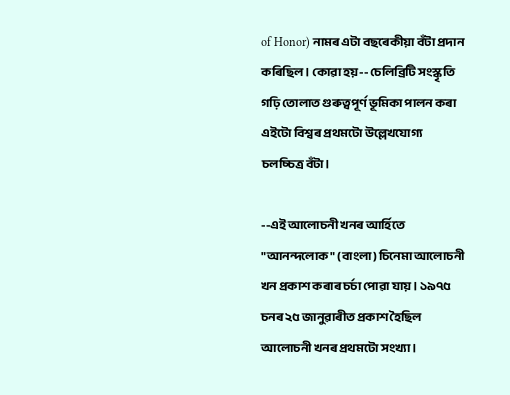of Honor) নামৰ এটা বছৰেকীয়া বঁটা প্ৰদান কৰিছিল। কোৱা হয়-- চেলিব্ৰিটি সংস্কৃতি গঢ়ি তোলাত গুৰুত্বপূৰ্ণ ভূমিকা পালন কৰা এইটো বিশ্বৰ প্ৰথমটো উল্লেখযোগ্য চলচ্চিত্ৰ বঁটা।

--এই আলোচনী খনৰ আৰ্হিতে "আনন্দলোক" (বাংলা) চিনেমা আলোচনী খন প্ৰকাশ কৰাৰ চৰ্চা পোৱা যায়। ১৯৭৫ চনৰ ২৫ জানুৱাৰীত প্ৰকাশ হৈছিল আলোচনী খনৰ প্ৰথমটো সংখ্যা।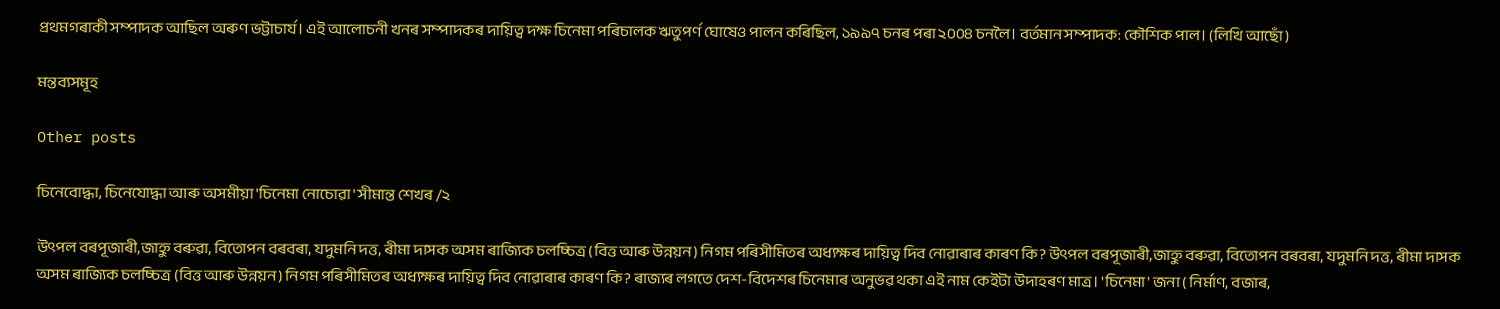প্ৰথমগৰাকী সম্পাদক আছিল অৰুণ ভট্টাচাৰ্য। এই আলোচনী খনৰ সম্পাদকৰ দায়িত্ব দক্ষ চিনেমা পৰিচালক ঋতুপৰ্ণ ঘোষেও পালন কৰিছিল, ১৯৯৭ চনৰ পৰা ২০০৪ চনলৈ। বৰ্তমান সম্পাদক: কৌশিক পাল। (লিখি আছোঁ)

মন্তব্যসমূহ

Other posts

চিনেবোদ্ধা, চিনেযোদ্ধা আৰু অসমীয়া 'চিনেমা নোচোৱা' সীমান্ত শেখৰ /২

উৎপল বৰপূজাৰী,জাহ্নু বৰুৱা, বিতোপন বৰবৰা, যদুমনি দত্ত, ৰীমা দাসক অসম ৰাজ্যিক চলচ্চিত্ৰ (বিত্ত আৰু উন্নয়ন) নিগম পৰিসীমিতৰ অধ্যক্ষৰ দায়িত্ব দিব নোৱাৰাৰ কাৰণ কি? উৎপল বৰপূজাৰী,জাহ্নু বৰুৱা, বিতোপন বৰবৰা, যদুমনি দত্ত, ৰীমা দাসক অসম ৰাজ্যিক চলচ্চিত্ৰ (বিত্ত আৰু উন্নয়ন) নিগম পৰিসীমিতৰ অধ্যক্ষৰ দায়িত্ব দিব নোৱাৰাৰ কাৰণ কি? ৰাজ্যৰ লগতে দেশ-বিদেশৰ চিনেমাৰ অনুভৱ থকা এই নাম কেইটা উদাহৰণ মাত্ৰ। 'চিনেমা' জনা ( নিৰ্মাণ, বজাৰ,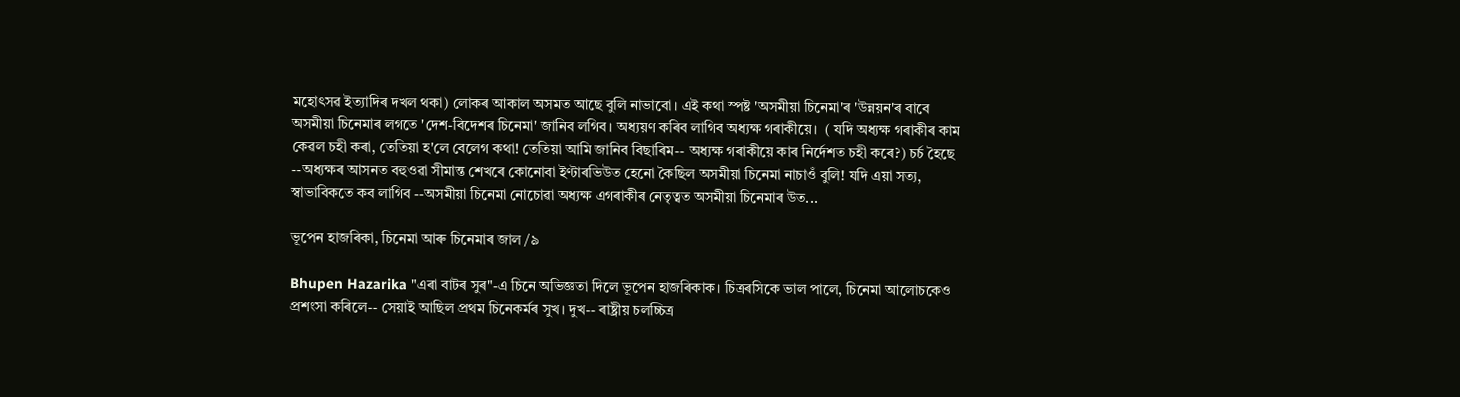মহোৎসৱ ইত্যাদিৰ দখল থকা) লোকৰ আকাল অসমত আছে বুলি নাভাবো। এই কথা স্পষ্ট 'অসমীয়া চিনেমা'ৰ 'উন্নয়ন'ৰ বাবে অসমীয়া চিনেমাৰ লগতে 'দেশ-বিদেশৰ চিনেমা' জানিব লগিব। অধ্যয়ণ কৰিব লাগিব অধ্যক্ষ গৰাকীয়ে।  ( যদি অধ্যক্ষ গৰাকীৰ কাম কেৱল চহী কৰা, তেতিয়া হ'লে বেলেগ কথা! তেতিয়া আমি জানিব বিছাৰিম-- অধ্যক্ষ গৰাকীয়ে কাৰ নিৰ্দেশত চহী কৰে?) চৰ্চ হৈছে --অধ্যক্ষৰ আসনত বহুওৱা সীমান্ত শেখৰে কোনোবা ইণ্টাৰভিউত হেনো কৈছিল অসমীয়া চিনেমা নাচাওঁ বুলি! যদি এয়া সত্য, স্বাভাবিকতে কব লাগিব --অসমীয়া চিনেমা নোচোৱা অধ্যক্ষ এগৰাকীৰ নেতৃত্বত অসমীয়া চিনেমাৰ উত...

ভূপেন হাজৰিকা, চিনেমা আৰু চিনেমাৰ জাল /৯

Bhupen Hazarika "এৰা বাটৰ সুৰ"-এ চিনে অভিজ্ঞতা দিলে ভূপেন হাজৰিকাক। চিত্ৰৰসিকে ভাল পালে, চিনেমা আলোচকেও প্ৰশংসা কৰিলে-- সেয়াই আছিল প্ৰথম চিনেকৰ্মৰ সুখ। দুখ-- ৰাষ্ট্ৰীয় চলচ্চিত্ৰ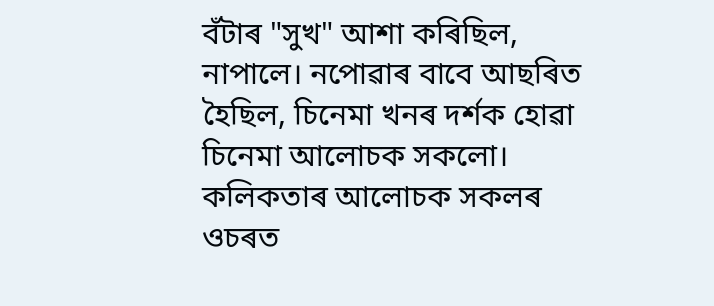বঁটাৰ "সুখ" আশা কৰিছিল, নাপালে। নপোৱাৰ বাবে আছৰিত হৈছিল, চিনেমা খনৰ দৰ্শক হোৱা চিনেমা আলোচক সকলো। কলিকতাৰ আলোচক সকলৰ ওচৰত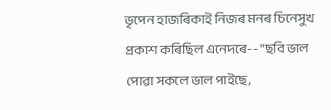ভৃপেন হাজৰিকাই নিজৰ মনৰ চিনেসুখ প্ৰকাশ কৰিছিল এনেদৰে-- "ছবি ভাল পোৱা সকলে ভাল পাইছে,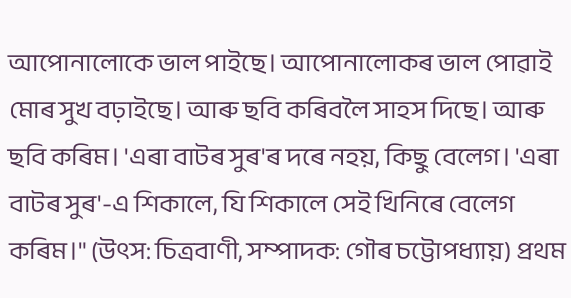আপোনালোকে ভাল পাইছে। আপোনালোকৰ ভাল পোৱাই মোৰ সুখ বঢ়াইছে। আৰু ছবি কৰিবলৈ সাহস দিছে। আৰু ছবি কৰিম। 'এৰা বাটৰ সুৰ'ৰ দৰে নহয়, কিছু বেলেগ। 'এৰা বাটৰ সুৰ'-এ শিকালে, যি শিকালে সেই খিনিৰে বেলেগ কৰিম।" (উৎস: চিত্ৰবাণী, সম্পাদক: গৌৰ চট্টোপধ্যায়) প্ৰথম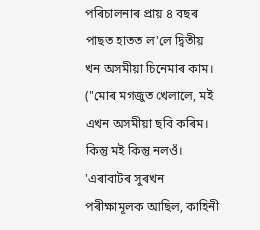পৰিচালনাৰ প্ৰায় ৪ বছৰ পাছত হাতত ল'লে দ্বিতীয় খন অসমীয়া চিনেমাৰ কাম। ("মোৰ মগজুত খেলালে, মই এখন অসমীয়া ছবি কৰিম। কিন্তু মই কিন্তু নলওঁ। 'এৰাবাটৰ সুৰখন পৰীক্ষামূলক আছিল, কাহিনী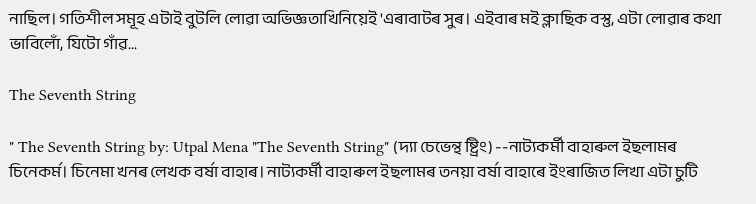নাছিল। গতিশীল সমূহ এটাই বুটলি লোৱা অভিজ্ঞতাখিনিয়েই 'এৰাবাটৰ সুৰ। এইবাৰ মই ক্লাছিক বস্তু, এটা লোৱাৰ কথা ভাবিলোঁ, যিটো গাঁৱ...

The Seventh String

" The Seventh String by: Utpal Mena "The Seventh String" (দ্যা চেভেন্থ ষ্ট্ৰিং) --নাট্যকৰ্মী বাহাৰুল ইছলামৰ চিনেকৰ্ম। চিনেমা খনৰ লেখক বৰ্ষা বাহাৰ। নাট্যকৰ্মী বাহাৰুল ইছলামৰ তনয়া বৰ্ষা বাহাৰে ইংৰাজিত লিখা এটা চুটি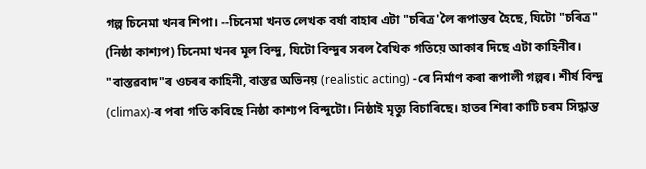গল্প চিনেমা খনৰ শিপা। --চিনেমা খনত লেখক বৰ্ষা বাহাৰ এটা "চৰিত্ৰ'লৈ ৰূপান্তৰ হৈছে, যিটো "চৰিত্ৰ" (নিষ্ঠা কাশ্যপ) চিনেমা খনৰ মূল বিন্দু, যিটো বিন্দুৰ সৰল ৰৈখিক গতিয়ে আকাৰ দিছে এটা কাহিনীৰ। "বাস্তৱবাদ"ৰ ওচৰৰ কাহিনী, বাস্তৱ অভিনয় (realistic acting) -ৰে নিৰ্মাণ কৰা ৰূপালী গল্পৰ। শীৰ্ষ বিন্দু (climax)-ৰ পৰা গতি কৰিছে নিষ্ঠা কাশ্যপ বিন্দুটো। নিষ্ঠাই মৃত্যু বিচাৰিছে। হাতৰ শিৰা কাটি চৰম সিদ্ধান্ত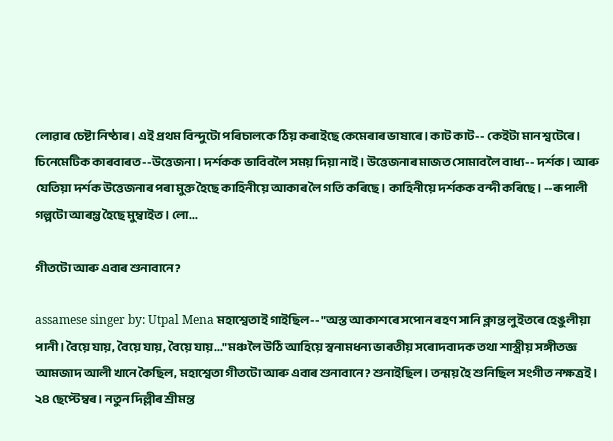লোৱাৰ চেষ্টা নিষ্ঠাৰ। এই প্ৰথম বিন্দুটো পৰিচালকে ঠিয় কৰাইছে কেমেৰাৰ ভাষাৰে। কাট কাট-- কেইটা মান শ্বটেৰে। চিনেমেটিক কাৰবাৰত --উত্তেজনা। দৰ্শকক ভাবিবলৈ সময় দিয়া নাই। উত্তেজনাৰ মাজত সোমাবলৈ বাধ্য-- দৰ্শক। আৰু যেতিয়া দৰ্শক উত্তেজনাৰ পৰা মুক্ত হৈছে কাহিনীয়ে আকাৰ লৈ গতি কৰিছে। কাহিনীয়ে দৰ্শকক বন্দী কৰিছে। --ৰূপালী গল্পটো আৰম্ভ হৈছে মুম্বাইত। লো...

গীতটো আৰু এবাৰ শুনাবানে?

assamese singer by: Utpal Mena মহাশ্বেতাই গাইছিল-- "অস্ত আকাশৰে সপোন ৰহণ সানি ক্লান্ত লুইতৰে হেঙুলীয়া পানী। বৈয়ে যায়, বৈয়ে যায়, বৈয়ে যায়..." মঞ্চলৈ উঠি আহিয়ে স্বনামধন্য ভাৰতীয় সৰোদবাদক তথা শাস্ত্রীয় সঙ্গীতজ্ঞ আমজাদ আলী খানে কৈছিল, মহাশ্বেতা গীতটো আৰু এবাৰ শুনাবানে? শুনাইছিল। তন্ময় হৈ শুনিছিল সংগীত নক্ষত্ৰই। ২৪ ছেপ্টেম্বৰ। নতুন দিল্লীৰ শ্ৰীমন্ত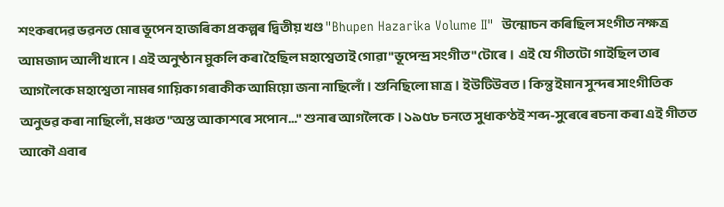শংকৰদেৱ ভৱনত মোৰ ভূপেন হাজৰিকা প্ৰকল্পৰ দ্বিতীয় খণ্ড "Bhupen Hazarika Volume II"  উন্মোচন কৰিছিল সংগীত নক্ষত্ৰ আমজাদ আলী খানে। এই অনুষ্ঠান মুকলি কৰা হৈছিল মহাশ্বেতাই গোৱা "ভূপেন্দ্ৰ সংগীত"টোৰে।  এই যে গীতটো গাইছিল তাৰ আগলৈকে মহাশ্বেতা নামৰ গায়িকা গৰাকীক আমিয়ো জনা নাছিলোঁ। শুনিছিলো মাত্ৰ। ইউটিউবত। কিন্তু ইমান সুন্দৰ সাংগীতিক অনুভৱ কৰা নাছিলোঁ, মঞ্চত "অস্ত আকাশৰে সপোন..." শুনাৰ আগলৈকে। ১৯৫৮ চনতে সুধাকণ্ঠই শব্দ-সুৰেৰে ৰচনা কৰা এই গীতত আকৌ এবাৰ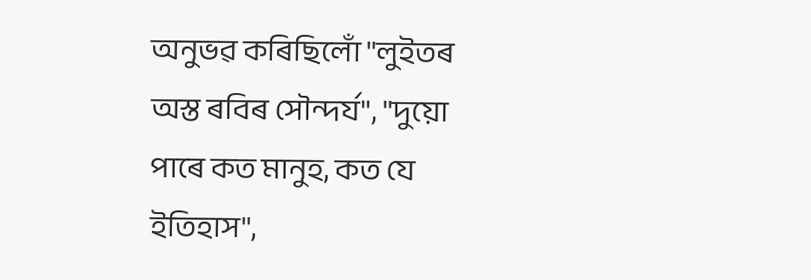অনুভৱ কৰিছিলোঁ "লুইতৰ অস্ত ৰবিৰ সৌন্দৰ্য", "দুয়ো পাৰে কত মানুহ, কত যে ইতিহাস",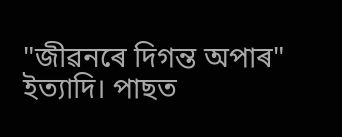"জীৱনৰে দিগন্ত অপাৰ" ইত্যাদি। পাছত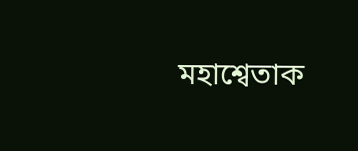মহাশ্বেতাক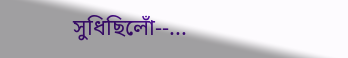সুধিছিলোঁ--...